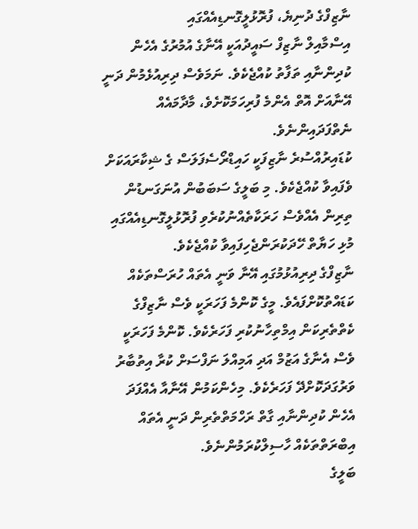ނާޒިފްގެ ދުނިޔެ، ފުރޮޅުލީގޮނޑިއެއްގައި
އިސްމާއިލް ނާޒިފް ސައީދުއަކީ އޭނާގެ އުމުރުގެ އެހެން ކުދިންނާއި ތަފާތު ކުއްޖެކެވެ. ނަމަވެސް ދިރިއުޅެމުން ދަނީ އޭނާއަށް އޮތް އެންމެ ފުރިހަމަކޮށެވެ، މާދާމައެއް ނެތްފަދައިންނެވެ.
ކުޑައިރުއްސުރެ ނާޒިފަކީ ހައިޑްރޯސެފަލަސް ގެ ޝިކާރައަކަށް ވެފައިވާ ކުއްޖެކެވެ. މި ބަލީގެ ސަބަބުން އުނަގަނޑުން ތިރިން އެއްވެސް ހަރަކާތެއްނުކުރެވި ފުރޮޅުލީގޮނޑިއެއްގައި މުޅި ހަޔާތް ހޭދަކުރަންޖެހިފައިވާ ކުއްޖެކެވެ.
ނާޒިފްގެ ދިރިއުޅުމުގައި އޭނާ ވަނީ އެތައް ހުރަސްތަކެއް ކަޑައްތުކޮށްފައެވެ. މީގެ ކޮންމެ ފަހަރަކީ ވެސް ނާޒިފްގެ ކެތްތެރިކަން އިމްތިހާނުކުރި ފަހަރެކެވެ. ކޮންމެ ފަހަރަކީ ވެސް އެނާގެ އަޒުމް އަދި އަމިއްލަ ނަފްސަށް ކުރާ އިތުބާރު ވަރުގަދަކޮށްދޭ ފަހަރެކެވެ. މިހެންކަމުން އޭނާއާ އެއްފަދަ އެހެން ކުދިންނާއި ގާތް ރަހްމަތްތެރިން ދަނީ އެތައް އިބްރަތްތަކެއް ހާސިލްކުރަމުންނެވެ.
ބަލީގެ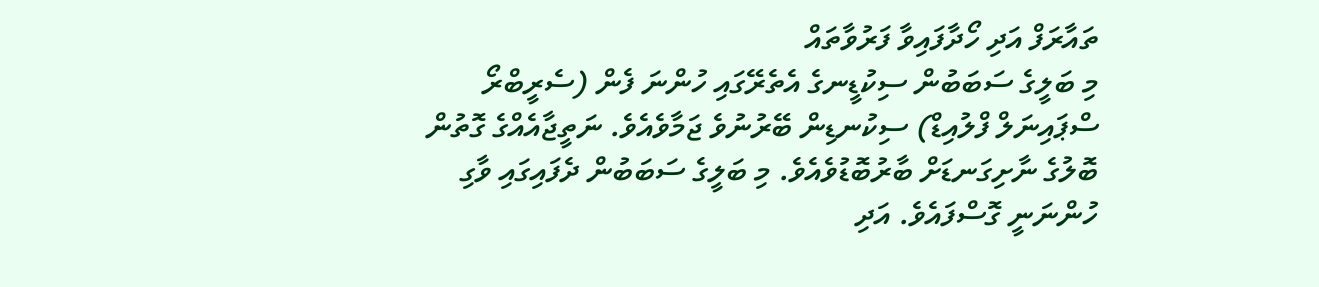ތައާރަފް އަދި ހޯދާފައިވާ ފަރުވާތައް
މި ބަލީގެ ސަބަބުން ސިކުޑީނގެ އެތެރޭގައި ހުންނަ ފެން (ސެރީބްރޯ ސްޕައިނަލް ފްލުއިޑް) ސިކުނޑިން ބޭރުނުވެ ޖަމާވެއެވެ. ނަތީޖާއެއްގެ ގޮތުން ބޮލުގެ ނާށިގަނޑަށް ބާރުބޮޑުވެއެވެ. މި ބަލީގެ ސަބަބުން ދެފައިގައި ވާގި ހުންނަނީ ގޮސްފައެވެ. އަދި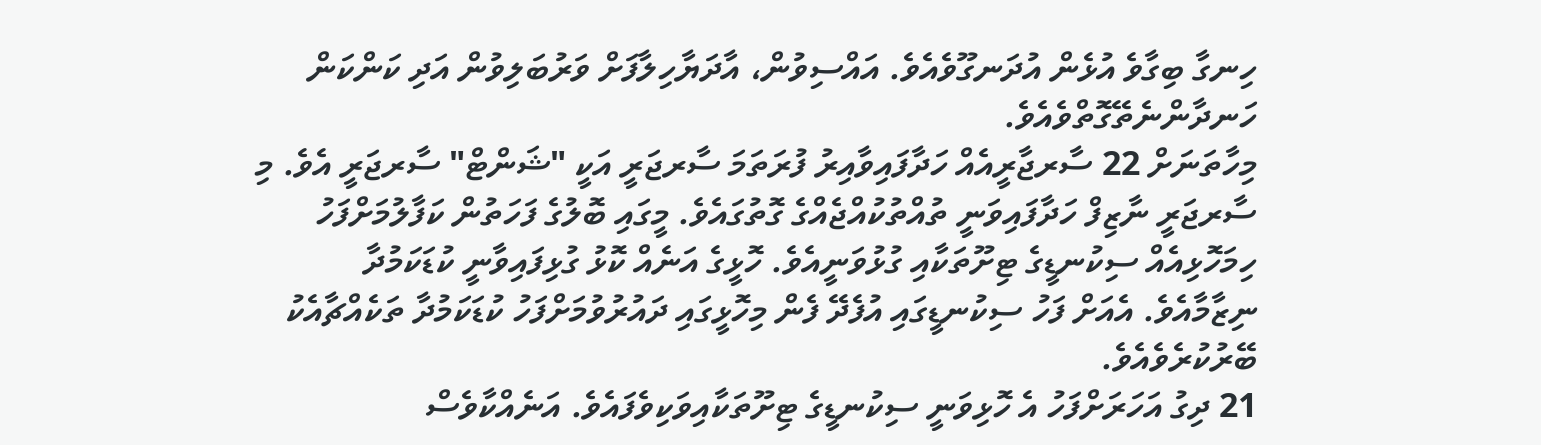ހިނގާ ބިގާވެ އުޅެން އުދަނގޫވެއެވެ. އައްސިވުން، އާދަޔާހިލާފަށް ވަރުބަލިވުން އަދި ކަންކަން ހަނދާންނެތޭގޮތްވެއެވެ.
މިހާތަނަށް 22 ސާރޖާރީއެއް ހަދާފައިވާއިރު ފުރަތަމަ ސާރޖަރީ އަކީ "ޝަންޓް" ސާރޖަރީ އެވެ. މި ސާރޖަރީ ނާޒިފް ހަދާފައިވަނީ ތުއްތުކުއްޖެއްގެ ގޮތުގައެވެ. މީގައި ބޮލުގެ ފަހަތުން ކަފާލުމަށްފަހު ހިމަހޮޅިއެއް ސިކުނޑީގެ ޓިށޫތަކާއި ގުޅުވަނީއެވެ. ހޮޅީގެ އަނެއް ކޮޅު ގުޅިފައިވާނީ ކުޑަކަމުދާ ނިޒާމާއެވެ. އެއަށް ފަހު ސިކުނޑީގައި އުފެދޭ ފެން މިހޮޅީގައި ދައުރުވުމަށްފަހު ކުޑަކަމުދާ ތަކެއްޗާއެކު ބޭރުކުރެވެއެވެ.
21 ދިގު އަހަރަށްފަހު އެ ހޮޅިވަނީ ސިކުނޑީގެ ޓިށޫތަކާއިވަކިވެފައެވެ. އަނެއްކާވެސް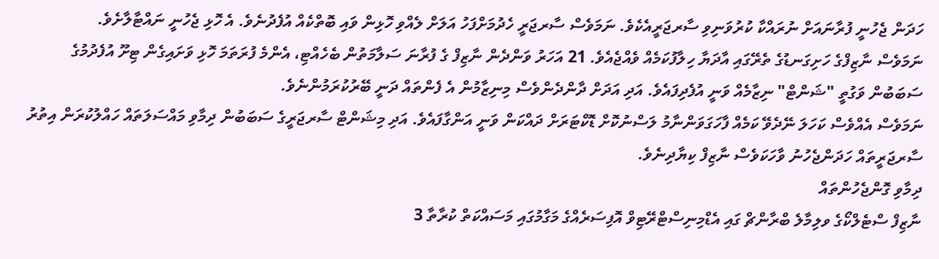ހަދަން ޖެހުނީ ފުރާނައަށް ނުރައްކާ ކުރުވަނިވި ސާރޖަރީއެކެވެ. ނަމަވެސް ސާރޖަރީ ހެދުމަށްފަހު އަލަށް ލެއްވި ހޮޅިން ވައި ބޮތްކެއް އުފެދުނެވެ. އެ ހޮޅި ޖެހުނީ ނައްޓާލާށެވެ.
ނަމަވެސް ނާޒިފްގެ ހަށިގަނޑުގެ ތެރޭގައި އާދަޔާ ހިލާފުކަމެއް ވެއްޖެއެވެ. 21 އަހަރު ވަންދެން ނާޒިފް ގެ ފުރާނަ ސަލާމަތުން ބެހެއްޓި، އެންމެ ފުރަތަމަ ހޮޅި ވަށައިގެން ޓިށޫ އުފެދުމުގެ ސަބަބުން ވަގުތީ "ޝަންޓް" ނިޒާމެއް ވަނީ އުފެދިފައެވެ. އަދި އަދަށް ދާންދެންވެސް މިނިޒާމުން އެ ފެންތައް ދަނީ ބޭރުކުރަމުންނެވެ.
ނަމަވެސް އެއްވެސް ކަހަލަ ނޭދެވޭ ކަމެއް ފާހަގަވަންނާމު ލަސްނުކޮށް ޑޮކްޓަރަށް ދައްކަން ވަނީ އަންގާފައެވެ. އަދި މިޝަންޓް ސާރޖަރީގެ ސަބަބުން ދިމާވި މައްސަލަތައް ހައްލުކުރަން އިތުރު ސާރޖަރީތައް ހަދަންޖެހުނު ވާހަކަވެސް ނާޒިފް ކިޔާދިނެވެ.
ދިމާވި ގޮންޖެހުންތައް
ނާޒިފް ސްޓެލްކޯގެ ވލިމާލެ ބްރާންޗް ގައި އެޑްމިނިސްޓްރޭޓިވް އޮފިސަރެއްގެ މަގާމުގައި މަސައްކަތް ކުރާތާ 3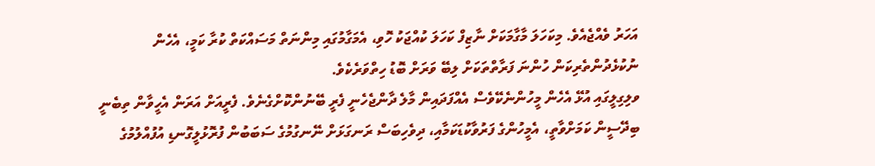އަހަރު ވެއްޖެއެވެ. މިކަހަލަ މާގާމަކަށް ނާޒިފް ކަހަލަ ކުއްޖަކު ހޮވި، އެމަގާމުގައި މިންނަތް މަސައްކަތް ކުރާ ކަމީ، އެހެން ނުކުޅެދުންތެރިކަން ހުންނަ ފަރާތްތަކަށް ލިބޭ ވަރަށް ބޮޑު ހިތްވަރެކެވެ.
ވލިގިލީގައި އުޅޭ އެހެން މީހުންނެކޭވެސް އެއްފަދައިން މާލެ ދާންޖެހެނީ ފެރީ ބޭނުންކޮށްގެނެވެ. ފެރީއަށް އަރަން އެހީވާން ތިބެނީ ބިދޭސީން ކަމަށްވާތީ، އެމީހުންގެ ފަރުވާކުޑަކަމާއި، ދިވެހިބަސް ރަނގަޅަށް ނޭނގުމުގެ ސަބަބުން ފުރޮޅުލީގޮނޑި އުފުއްލުމުގެ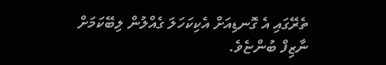ތެރޭގައި އެ ގޮނޑިއަށް އެކިކަހަލަ ގެއްލުން ލިބޭކަމަށް ނާޒިފް ބުންޏެވެ.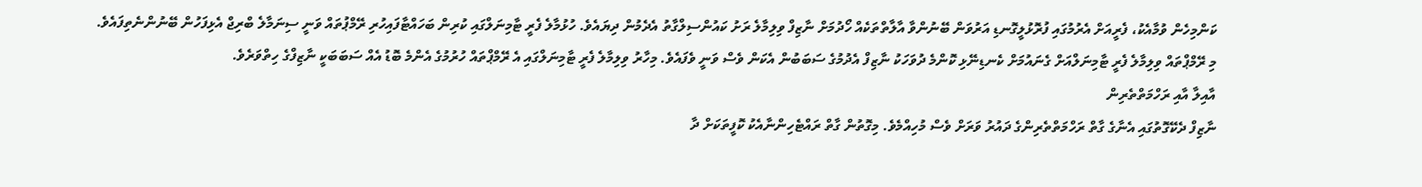ކަންމިހެން ވުމާއެކު، ފެރީއަށް އެރުމުގައި ފުރޮޅުލީގޮނޑި އަރުވަން ބޭނުންވާ އާލާތްތަކެއް ހޯދުމަށް ނާޒިފް ވިލިމާލެ ރަށު ކައުންސިލްގާތު އެދެމުން ދިޔައެވެ. ހުޅުމާލެ ފެރީ ޓާމިނަލްގައި ކުރިން ބަހައްޓާފައިހުރި ރޭމްޕުތައް ވަނީ ސިނަމާލެ ބްރިޖް އެޅިފަހުން ބޭނުންނެތިފައެވެ.
މި ރޭމްޕްތައް ވިލިމާލެ ފެރީ ޓާމިނަލްއަށް ގެނައުމަށް ކެނޑިނޭޅި ކޮންމެ ދުވަހަކު ނާޒިފް އެދުމުގެ ސަބަބުން އެކަން ވެސް ވަނީ ވެފައެވެ. މިހާރު ވިލިމާލެ ފެރީ ޓާމިނަލްގައި އެ ރޭމްޕްތައް ހުރުމުގެ އެންމެ ބޮޑު އެއް ސަބަބަކީ ނާޒިފްގެ ހިތްވަރެވެ.
އާއިލާ އާއި ރަހްމަތްތެރިން
ނާޒިފް ދެކޭގޮތުގައި އެނާގެ ގާތް ރަހްމަތްތެރިންގެ ދައުރު ވަރަށް ވެސް މުހިއްމެވެ. މިގޮތުން ގާތް ރައްޓެހިންނާއެކު ކޮފީތަކަށް ދާ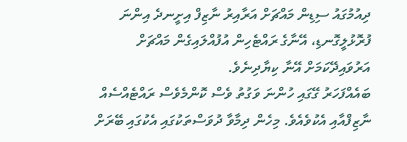ދިއުމުގައު ސިޑިން މައްޗަށް އަރާއިރު ނާޒިފް އިށީނދެ އިންނަ ފުރޮޅުލީގޮނޑި، އޭނާގެ ރައްޓެހިން އުފުއްލައިގެން މައްޗަށް އަރުވައިދޭކަމަށް އޭނާ ކިޔާދިނެވެ.
ބައެއްފަހަރު ގޭގައި ހުންނަ ވަގުތު ވެސް ކޮންމެވެސް ރައްޓެއްސެއް ނާޒިފްއާއި އެކުވެއެވެ. މިހެން ދިމާވާ ދުވަސްތަކުގައި އެކުގައި ބޭރަށް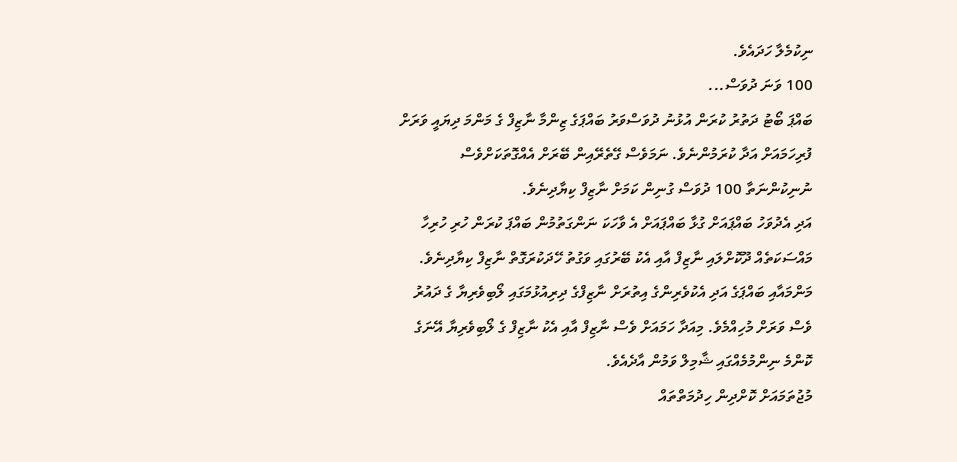ނިކުމެލާ ހަދައެވެ.
100 ވަނަ ދުވަސް...
ބައްޕަ ބޯޓު ދަތުރު ކުރަން އުޅުނު ދުވަސްވަރު ބައްޕަގެ ޒިންމާ ނާޒިފް ގެ މަންމަ ދިޔައީ ވަރަށް ފުރިހަމައަށް އަދާ ކުރަމުންނެވެ. ނަމަވެސް ގޭތެރޭއިން ބޭރަށް އެއްގޮތަކަށްވެސް ނުނިކުންނަތާ 100 ދުވަސް ގުނިން ކަމަށް ނާޒިފް ކިޔާދިނެވެ.
އަދި އެދުވަހު ބައްޕައަށް ގުޅާ ބައްޕައަށް އެ ވާހަކަ ނަންގަތުމުން ބައްޕަ ކުރަން ހުރި ހުރިހާ މައްސަކަތެއް ދޫކޮށްލައި ނާޒިފް އާއި އެކު ބޭރުގައި ވަގުތު ހޭދަކުރަގޮތް ނާޒިފް ކިޔާދިނެވެ.
މަންމައާއި ބައްޕަގެ އަދި އެކުވެރިންގެ އިތުރަށް ނާޒިފްގެ ދިރިއުޅުމަގައި ލޯބިވެރިޔާ ގެ ދައުރު ވެސް ވަރަށް މުހިއްމެވެ. މިއަދާ ހަމައަށް ވެސް ނާޒިފް އާއި އެކު ނާޒިފް ގެ ލޯބިވެރިޔާ އޭނަގެ ކޮންމެ ނިންމުމެއްގައި ޝާމިލް ވަމުން އާދެއެވެ.
މުޖުތަމައަށް ކޮށްދިން ހިދުމަތްތައް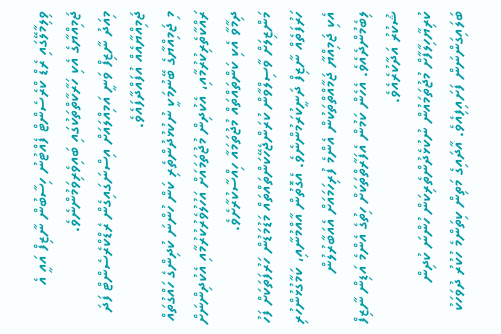ވިލިމާލޭގައި ރެޑް ކްރެސެންޓް ފެއްޓުނު ހިސާބުން ނާޒިފް އައީ އެ ޖަމިއްޔާގެ އެކި ހަރާކާތްތަކުގައި ބައިވެރިވަމުންނެވެ.
މިއަދު ނާޒިފް ވަނީ އަމިއްލައަށް އިސްނަގައިގެން ރެޑްކްރެސެންޓް ފަދަ ޖަމިއްޔާއެއް އުފައްދާފައެވެ.
މި ޖަމިއްޔާގެ ބޭނުމަކީ ނުކުޅުދުންތެރި ކަން ހުންނަ ކުދިންގެ ހައްގުތައް ރައްކާތެރިކުރުމާއި، އެކުދިން މުޖުތަމައަށް އަހުލުވެރުކުރުމާއި އެކުދިންނަށް ދިމާވާ އެކި ކަންތައްތައް މުޖުތަމައާ ހިއްސާކުރާށެވެ.
މަންޒިލަށް ވާސިލްވާން ކުރަންޖެހޭކަންތައްތައް މަޑުމަޑުން ހަރުފަތަކަށް ފަހު ހަރުފަތެއް ނާޒިފް ދަނީކުރަމުންނެވެ. އެގޮތުން އާއްމުނާއި، ކަމާގުޅުންހުރި އެކި ޖަމިއްޔާ ޖަމާއްތްތަކުން އެންމެ ފުރިހަމައަށް އެއަބާރުލުން ލިބެމުންދެއެވެ. އެހެން ކަމުން އެފަރާތްތަކަށް ހިތުގެ އެންމެ އަޑިން ނާޒިފް ޝުކުރު އަދާކުރެއެވެ.
ކުރިޔާހިލާފާށް މުޖުތަމައުން ނުކުޅެދުންތެރިކަން ހުންނަ ކުދިން ބަލައިގަންނަން ފަށައިފިއެވެ. އާދައިގެ މަތިން ކިތަންމެ ހުކުރު ދުވަހަކު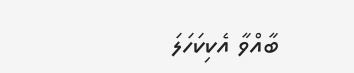ބާއްވާ އެކިކަހަލަ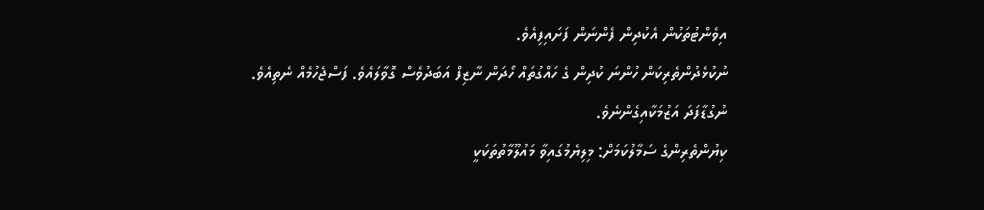އިވެންޓުތަކުން އެކުދިން ފެންނަން ފަށައިފިއެވެ.
ނުކުޅެދުންތެރިކަން ހުންނަ ކުދިން ގެ ހައްގުތައް ހޯދަން ނާޒިފް އަބަދުވެސް ގޮވާލައެވެ. ފަސްޖެހުމެއް ނެތިއެވެ. ނުގުޑާފަދަ އަޒުމަކާއިގެންނެވެ.
ކިޔުންތެރިންގެ ސަމާލުކަމަށް: މިލިޔެމުގައިވާ މައުލޫމާތުތަކަކީ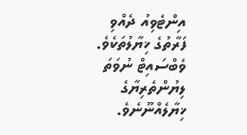އިންޓެވިއު ދެއްވި ފަރާތުގެ ޚިޔާލުތަކެވެ. ވެބްސައިޓް ނުވަތަ ލިޔުންތެރިޔާގެ ޚިޔާލެއްނޫނެވެ.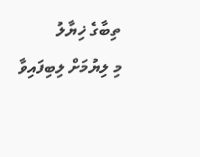ތިބާގެ ޚިޔާލު
މި ލިޔުމަށް ލިބިފައިވާ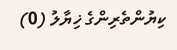ކިޔުންތެރިންގެ ޚިޔާލު (0)